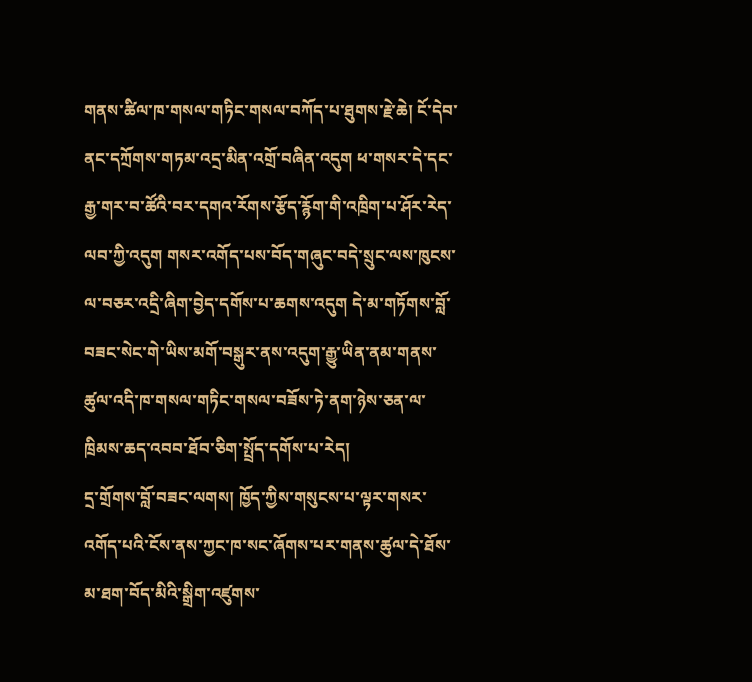གནས་ཚིལ་ཁ་གསལ་གཏིང་གསལ་བཀོད་པ་ཐུགས་རྗེ་ཆེ། ངོ་དེབ་ནང་དཀྲོགས་གཏམ་འདྲ་མིན་འགྲོ་བཞིན་འདུག ཕ་གསར་དེ་དང་རྒྱ་གར་བ་ཚོའི་བར་དགའ་རོགས་རྩོད་རྙོག་གི་འཁྲིག་པ་ཤོར་རེད་ལབ་ཀྱི་འདུག གསར་འགོད་པས་བོད་གཞུང་བདེ་སྲུང་ལས་ཁུངས་ལ་བཅར་འདྲི་ཞིག་བྱེད་དགོས་པ་ཆགས་འདུག དེ་མ་གཏོགས་བློ་བཟང་སེང་གེ་ཡིས་མགོ་བསྒུར་ནས་འདུག་རྒྱུ་ཡིན་ནམ་གནས་ཚུལ་འདི་ཁ་གསལ་གཏིང་གསལ་བཟོས་ཏེ་ནག་ཉེས་ཅན་ལ་ཁྲིམས་ཆད་འབབ་ཐོབ་ཅིག་སྤྲོད་དགོས་པ་རེད།
དྲ་གྲོགས་བློ་བཟང་ལགས། ཁྱོད་ཀྱིས་གསུངས་པ་ལྟར་གསར་འགོད་པའི་ངོས་ནས་ཀྱང་ཁ་སང་ཞོགས་པར་གནས་ཚུལ་དེ་ཐོས་མ་ཐག་བོད་མིའི་སྒྲིག་འཛུགས་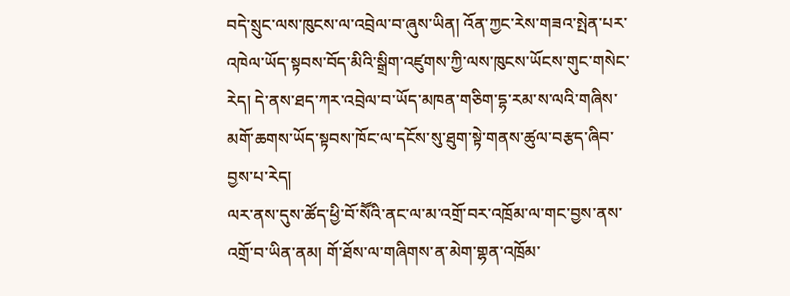བདེ་སྲུང་ལས་ཁུངས་ལ་འབྲེལ་བ་ཞུས་ཡིན། འོན་ཀྱང་རེས་གཟའ་སྤེན་པར་འཁེལ་ཡོད་སྟབས་བོད་མིའི་སྒྲིག་འཛུགས་ཀྱི་ལས་ཁུངས་ཡོངས་གུང་གསེང་རེད། དེ་ནས་ཐད་ཀར་འབྲེལ་བ་ཡོད་མཁན་གཅིག་དྷ་རམ་ས་ལའི་གཞིས་མགོ་ཆགས་ཡོད་སྟབས་ཁོང་ལ་དངོས་སུ་ཐུག་སྟེ་གནས་ཚུལ་བརྩད་ཞིབ་བྱས་པ་རེད།
ལར་ནས་དུས་ཚོད་ཕྱི་བོ་སཽའི་ནང་ལ་མ་འགྲོ་བར་འཁྲོམ་ལ་གང་བྱས་ནས་འགྲོ་བ་ཡིན་ནམ། གོ་ཐོས་ལ་གཞིགས་ན་མེག་གྷན་འཁྲོམ་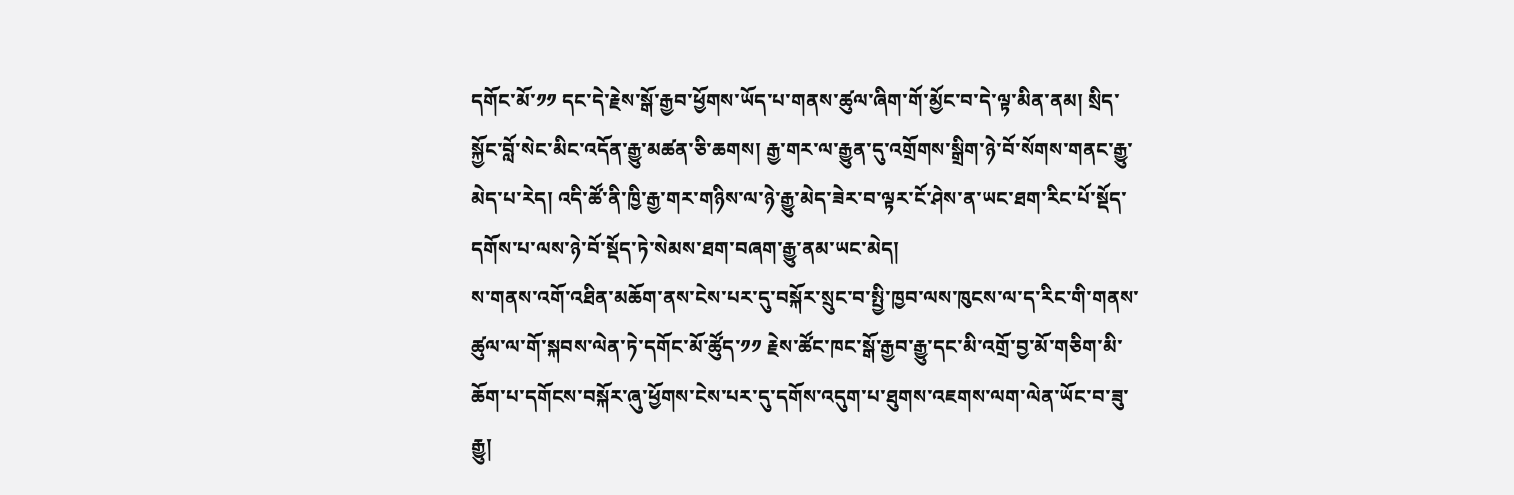དགོང་མོ་༡༡ དང་དེ་རྗེས་སྒོ་རྒྱབ་ཕྱོགས་ཡོད་པ་གནས་ཚུལ་ཞིག་གོ་མྱོང་བ་དེ་ལྟ་མིན་ནམ། སྲིད་སྐྱོང་བློ་སེང་མིང་འདོན་རྒྱུ་མཚན་ཅི་ཆགས། རྒྱ་གར་ལ་རྒྱུན་དུ་འགྲོགས་སྒྲིག་ཉེ་བོ་སོགས་གནང་རྒྱུ་མེད་པ་རེད། འདི་ཚོ་ནི་ཁྱི་རྒྱ་གར་གཉིས་ལ་ཉེ་རྒྱུ་མེད་ཟེར་བ་ལྟར་ངོ་ཤེས་ན་ཡང་ཐག་རིང་པོ་སྡོད་དགོས་པ་ལས་ཉེ་བོ་སྡོད་ཏེ་སེམས་ཐག་བཞག་རྒྱུ་ནམ་ཡང་མེད།
ས་གནས་འགོ་འཐིན་མཆོག་ནས་ངེས་པར་དུ་བསྐོར་སྲུང་བ་སྤྱི་ཁྱབ་ལས་ཁུངས་ལ་ད་རིང་གི་གནས་ཚུལ་ལ་གོ་སྐབས་ལེན་ཏེ་དགོང་མོ་ཚོུད་༡༡ རྗེས་ཚོང་ཁང་སྒོ་རྒྱབ་རྒྱུ་དང་མི་འགྲོ་བྱ་མོ་གཅིག་མི་ཆོག་པ་དགོངས་བསྐོར་ཞུ་ཕྱོགས་ངེས་པར་དུ་དགོས་འདུག་པ་ཐུགས་འཇགས་ལག་ལེན་ཡོང་བ་ཟུ་རྒྱུ།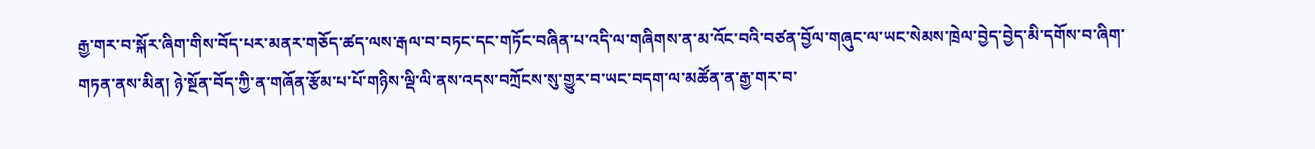རྒྱ་གར་བ་སྐོར་ཞིག་གིས་བོད་པར་མནར་གཅོད་ཚད་ལས་རྒལ་བ་བཏང་དང་གཏོང་བཞིན་པ་འདི་ལ་གཞིགས་ན་མ་འོང་བའི་བཙན་བྱོལ་གཞུང་ལ་ཡང་སེམས་ཁྲེལ་བྱེད་བྱེད་མི་དགོས་བ་ཞིག་གཏན་ནས་མིན། ཉེ་སྔོན་བོད་ཀྱི་ན་གཞོན་རྩོམ་པ་པོ་གཉིས་ལྡི་ལི་ནས་འདས་བཀྲོངས་སུ་གྱུར་བ་ཡང་བདག་ལ་མཚོན་ན་རྒྱ་གར་བ་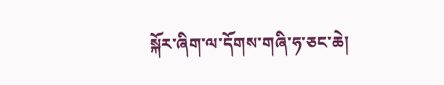སྐོར་ཞིག་ལ་དོགས་གཞི་ཧ་ཅང་ཆེ།